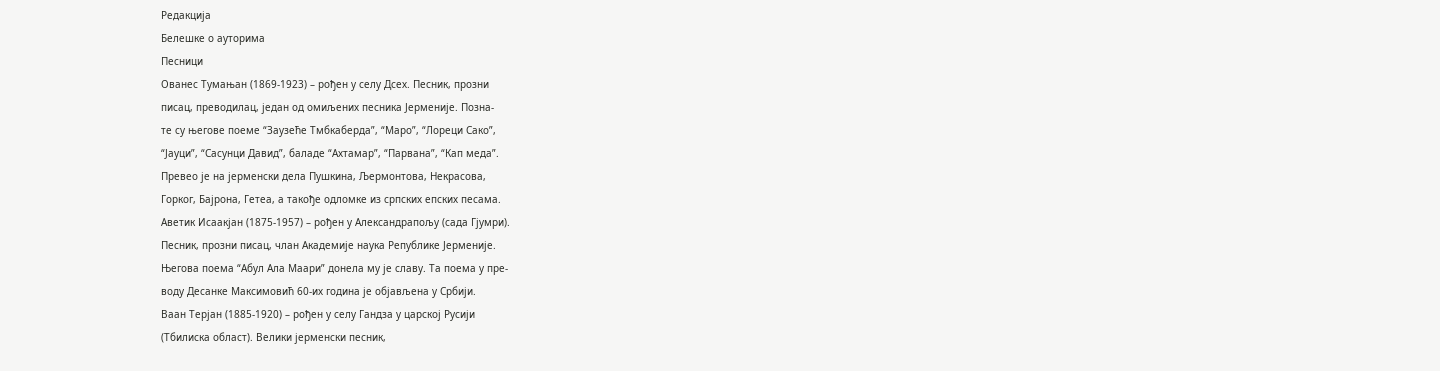Редакција
Белешке о ауторима
Песници
Ованес Тумањан (1869-1923) – рођен у селу Дсех. Песник, прозни
писац, преводилац, један од омиљених песника Јерменије. Позна-
те су његове поеме “Заузеће Тмбкаберда”, “Маро”, “Лореци Сако”,
“Јауци”, “Сасунци Давид”, баладе “Ахтамар”, “Парвана”, “Кап меда”.
Превео је на јерменски дела Пушкина, Љермонтова, Некрасова,
Горког, Бајрона, Гетеа, а такође одломке из српских епских песама.
Аветик Исаакјан (1875-1957) – рођен у Александрапољу (сада Гјумри).
Песник, прозни писац, члан Академије наука Републике Јерменије.
Његова поема “Абул Ала Маари” донела му је славу. Та поема у пре-
воду Десанке Максимовић 60-их година је објављена у Србији.
Ваан Терјан (1885-1920) – рођен у селу Гандза у царској Русији
(Тбилиска област). Велики јерменски песник,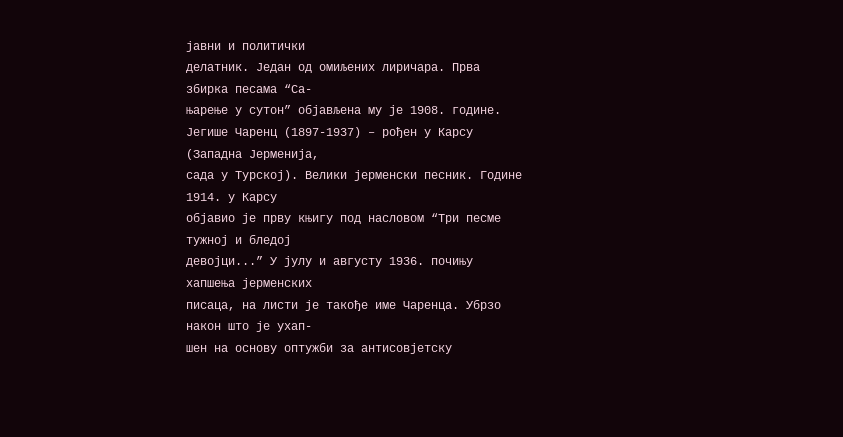јавни и политички
делатник. Један од омиљених лиричара. Прва збирка песама “Са-
њарење у сутон” објављена му је 1908. године.
Јегише Чаренц (1897-1937) – рођен у Карсу (Западна Јерменија,
сада у Турској). Велики јерменски песник. Године 1914. у Карсу
објавио је прву књигу под насловом “Три песме тужној и бледој
девојци...” У јулу и августу 1936. почињу хапшења јерменских
писаца, на листи је такође име Чаренца. Убрзо након што је ухап-
шен на основу оптужби за антисовјетску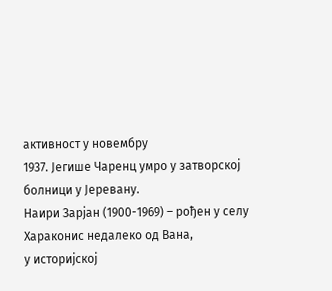активност у новембру
1937. Јегише Чаренц умро у затворској болници у Јеревану.
Наири Зарјан (1900-1969) – рођен у селу Хараконис недалеко од Вана,
у историјској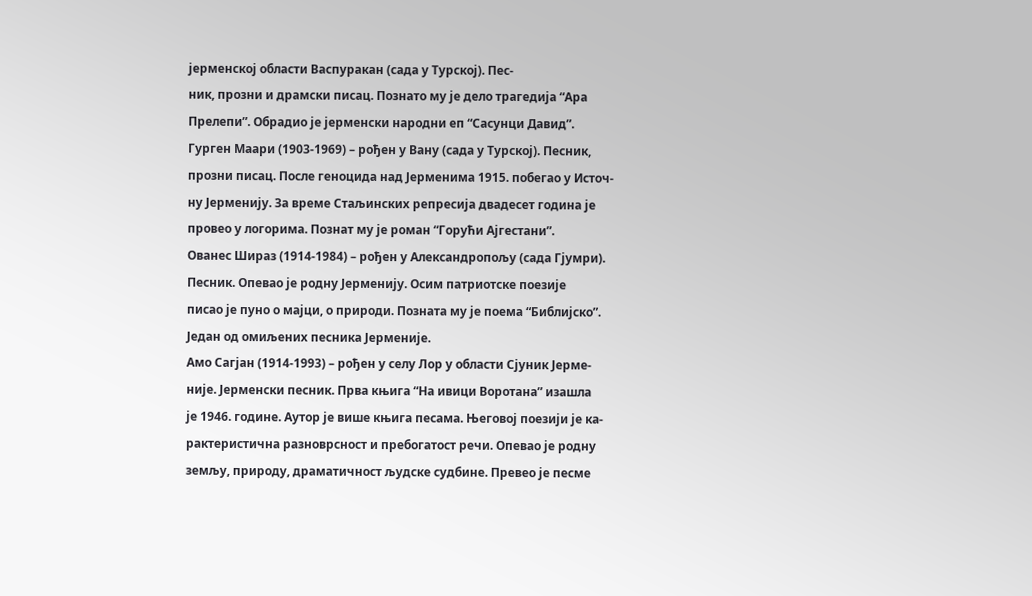јерменској области Васпуракан (сада у Турској). Пес-
ник, прозни и драмски писац. Познато му је дело трагедија “Ара
Прелепи”. Обрадио је јерменски народни еп “Сасунци Давид”.
Гурген Маари (1903-1969) – рођен у Вану (сада у Турској). Песник,
прозни писац. После геноцида над Јерменима 1915. побегао у Источ-
ну Јерменију. За време Стаљинских репресија двадесет година је
провео у логорима. Познат му је роман “Горући Ајгестани”.
Ованес Шираз (1914-1984) – рођен у Александропољу (сада Гјумри).
Песник. Опевао је родну Јерменију. Осим патриотске поезије
писао је пуно о мајци, о природи. Позната му је поема “Библијско”.
Један од омиљених песника Јерменије.
Амо Сагјан (1914-1993) – рођен у селу Лор у области Сјуник Јерме-
није. Јерменски песник. Прва књига “На ивици Воротана” изашла
је 1946. године. Аутор је више књига песама. Његовој поезији је ка-
рактеристична разноврсност и пребогатост речи. Опевао је родну
земљу, природу, драматичност људске судбине. Превео је песме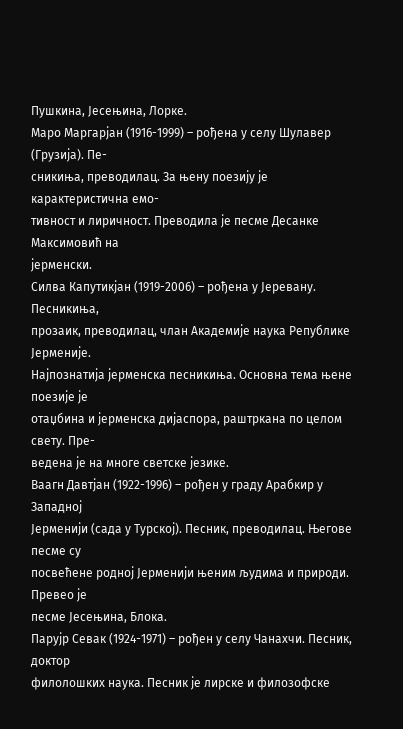Пушкина, Јесењина, Лорке.
Маро Маргарјан (1916-1999) – рођена у селу Шулавер (Грузија). Пе-
сникиња, преводилац. За њену поезију је карактеристична емо-
тивност и лиричност. Преводила је песме Десанке Максимовић на
јерменски.
Силва Капутикјан (1919-2006) – рођена у Јеревану. Песникиња,
прозаик, преводилац, члан Академије наука Републике Јерменије.
Најпознатија јерменска песникиња. Основна тема њене поезије је
отаџбина и јерменска дијаспора, раштркана по целом свету. Пре-
ведена је на многе светске језике.
Ваагн Давтјан (1922-1996) – рођен у граду Арабкир у Западној
Јерменији (сада у Турској). Песник, преводилац. Његове песме су
посвећене родној Јерменији њеним људима и природи. Превео је
песме Јесењина, Блока.
Парујр Севак (1924-1971) – рођен у селу Чанахчи. Песник, доктор
филолошких наука. Песник је лирске и филозофске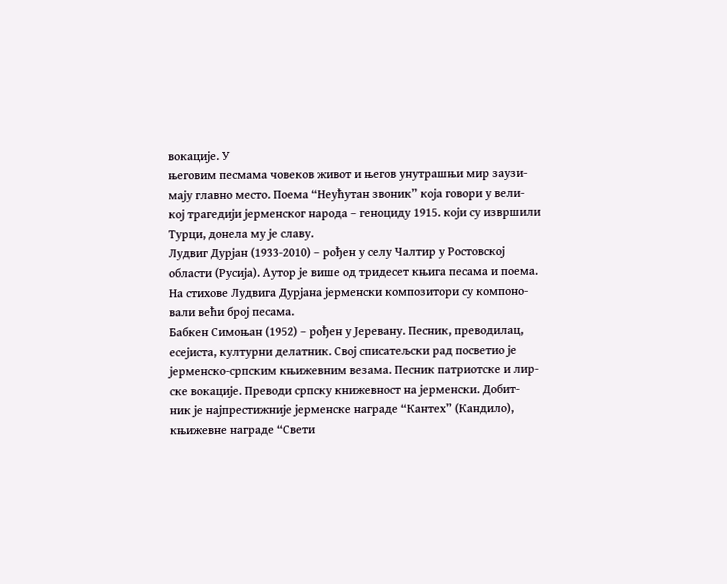вокације. У
његовим песмама човеков живот и његов унутрашњи мир заузи-
мају главно место. Поема “Неућутан звоник” која говори у вели-
кој трагедији јерменског народа – геноциду 1915. који су извршили
Турци, донела му је славу.
Лудвиг Дурјан (1933-2010) – рођен у селу Чалтир у Ростовској
области (Русија). Аутор је више од тридесет књига песама и поема.
На стихове Лудвига Дурјана јерменски композитори су компоно-
вали већи број песама.
Бабкен Симоњан (1952) – рођен у Јеревану. Песник, преводилац,
есејиста, културни делатник. Свој списатељски рад посветио је
јерменско-српским књижевним везама. Песник патриотскe и лир-
ске вокације. Преводи српску книжевност на јерменски. Добит-
ник је најпрестижније јерменске награде “Кантех” (Кандило),
књижевне награде “Свети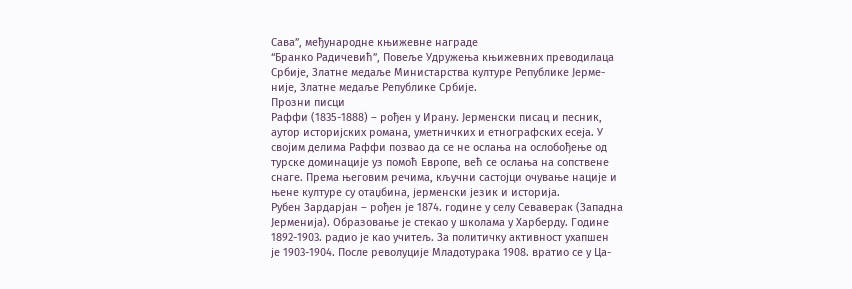Сава”, међународне књижевне награде
“Бранко Радичевић”, Повеље Удружења књижевних преводилаца
Србије, Златне медаље Министарства културе Републике Јерме-
није, Златне медаље Републике Србије.
Прозни писци
Раффи (1835-1888) – рођен у Ирану. Јерменски писац и песник,
аутор историјских романа, уметничких и етнографских есеја. У
својим делима Раффи позвао да се не ослања на ослобођење од
турске доминације уз помоћ Европе, већ се ослања на сопствене
снаге. Према његовим речима, кључни састојци очување нације и
њене културе су отаџбина, јерменски језик и историја.
Рубен Зардарјан – рођен је 1874. године у селу Севаверак (Западна
Јерменија). Образовање је стекао у школама у Харберду. Године
1892-1903. радио је као учитељ. За политичку активност ухапшен
је 1903-1904. После револуције Младотурака 1908. вратио се у Ца-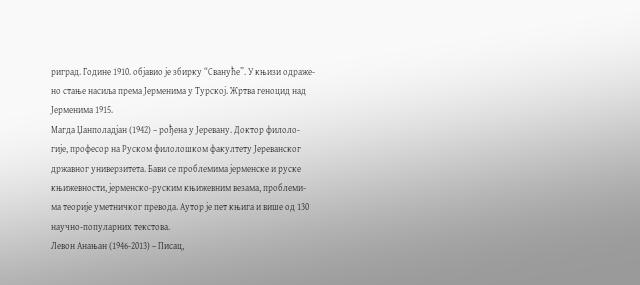риград. Године 1910. објавио је збирку “Свануће”. У књизи одраже-
но стање насиља према Јерменима у Турској. Жртва геноцид над
Јерменима 1915.
Магда Џанполадјан (1942) – рођена у Јеревану. Доктор филоло-
гије, професор на Руском филолошком факултету Јереванског
државног универзитета. Бави се проблемима јерменске и руске
књижевности, јерменско-руским књижевним везама, проблеми-
ма теорије уметничког превода. Аутор је пет књига и више од 130
научно-популарних текстова.
Левон Анањан (1946-2013) – Писац,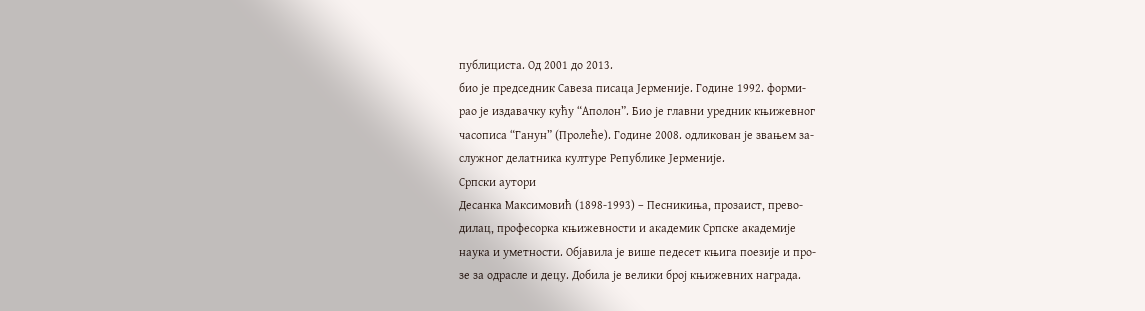публициста. Од 2001 до 2013.
био је председник Савеза писаца Јерменије. Године 1992. форми-
рао је издавачку кућу “Аполон”. Био је главни уредник књижевног
часописа “Ганун” (Пролеће). Године 2008. одликован је звањем за-
служног делатника културе Републике Јерменије.
Српски аутори
Десанка Максимовић (1898-1993) – Песникиња, прозаист, прево-
дилац, професорка књижевности и академик Српске академије
наука и уметности. Објавила је више педесет књига поезије и про-
зе за одрасле и децу. Добила је велики број књижевних награда.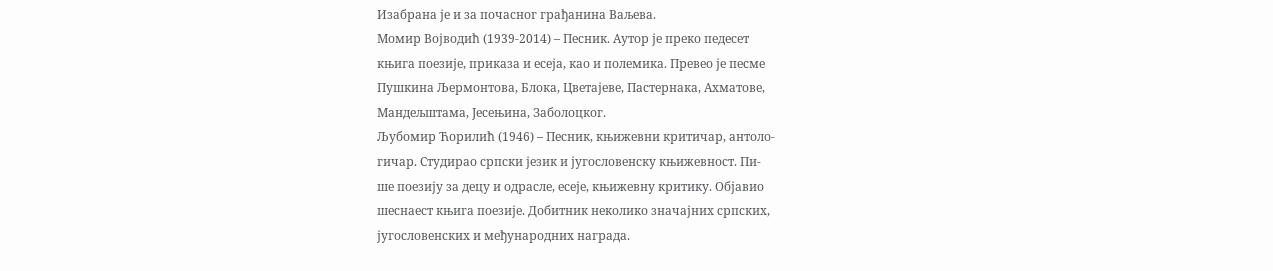Изабрана је и за почасног грађанина Ваљева.
Момир Војводић (1939-2014) – Песник. Аутор је преко педесет
књига поезије, приказа и есеја, као и полемика. Превео је песме
Пушкина Љермонтова, Блока, Цветајеве, Пастернака, Ахматове,
Мандељштама, Јесењина, Заболоцког.
Љубомир Ћорилић (1946) – Песник, књижевни критичар, антоло-
гичар. Студирао српски језик и југословенску књижевност. Пи-
ше поезију за децу и одрасле, есеје, књижевну критику. Објавио
шеснаест књига поезије. Добитник неколико значајних српских,
југословенских и међународних награда.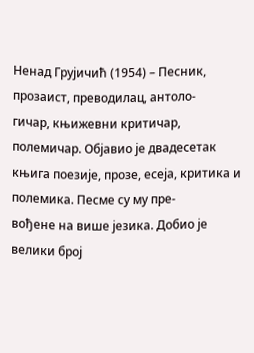Ненад Грујичић (1954) – Песник, прозаист, преводилац, антоло-
гичар, књижевни критичар, полемичар. Објавио је двадесетак
књига поезије, прозе, есеја, критика и полемика. Песме су му пре-
вођене на више језика. Добио је велики број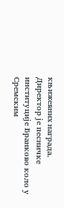књижевних награда.
Директор је песничке институције Бранково коло у Сремским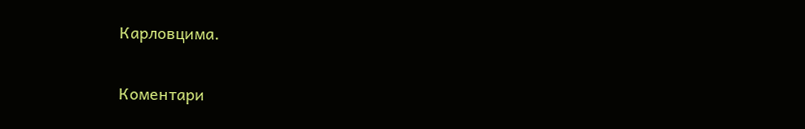Карловцима.

Коментари